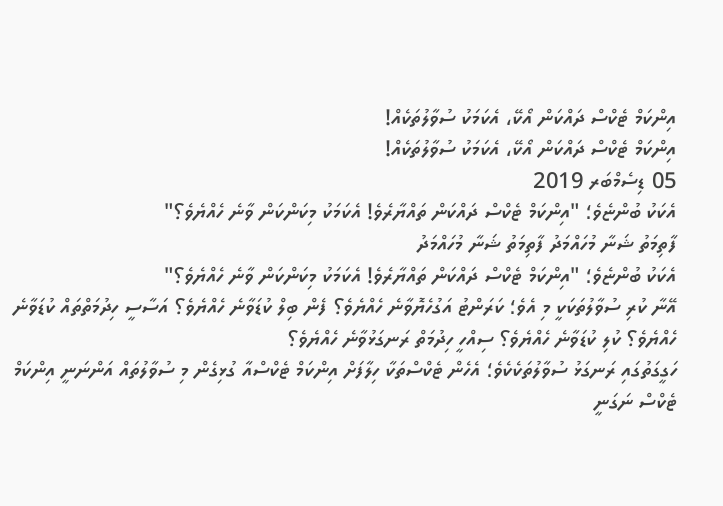އިންކަމް ޓެކްސް ދައްކަން އޯކޭ، އެކަމަކު ސުވާލުތަކެއް!
އިންކަމް ޓެކްސް ދައްކަން އޯކޭ، އެކަމަކު ސުވާލުތަކެއް!
05 ޑިސެމްބަރ 2019
އެކަކު ބުންޏެވެ؛ "އިންކަމް ޓެކްސް ދައްކަން ތައްޔާރެވެ! އެކަމަކު މިކަންކަން ވާނެ ހެއްޔެވެ؟"
ފާތިމަތު ޝަނާ މުހައްމަދު ފާތިމަތު ޝަނާ މުހައްމަދު
އެކަކު ބުންޏެވެ؛ "އިންކަމް ޓެކްސް ދައްކަން ތައްޔާރެވެ! އެކަމަކު މިކަންކަން ވާނެ ހެއްޔެވެ؟"
އޭނާ ކުރި ސުވާލުތަކަކީ މި އެވެ؛ ކަރަންޓު އަގުހެޔޮވާނެ ހެއްޔެވެ؟ ފެން ބިލް ކުޑަވާނެ ހެއްޔެވެ؟ އަސާސީ ހިދުމަތްތައް ކުޑަވާނެ ހެއްޔެވެ؟ ކުލި ކުޑަވާނެ ހެއްޔެވެ؟ ސިއްހީ ހިދުމަތް ރަނގަޅުވާނެ ހެއްޔެވެ؟
ހަގީގަތުގައި ރަނގަޅު ސުވާލުތަކެކެވެ؛ އެހެން ޓެކްސްތަކާ ހިލާފަށް އިންކަމް ޓެކްސްއާ ގުޅިގެން މި ސުވާލުތައް އަންނަނީ އިންކަމް ޓެކްސް ނަގަނީ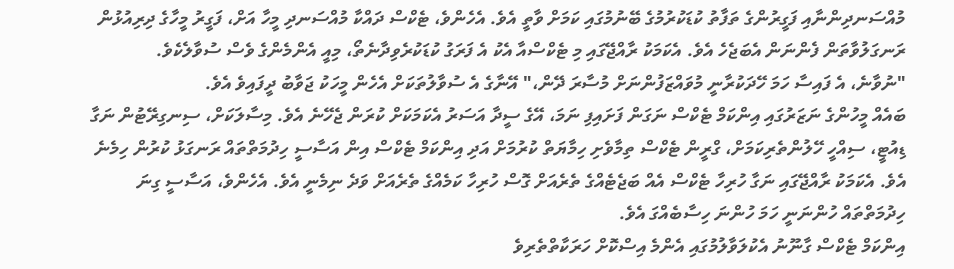މުއްސަނދިންނާއި ފަގީރުންގެ ތަފާތު ކުޑަކުރުމުގެ ބޭނުމުގައި ކަމަށް ވާތީ އެވެ. އެހެންވެ، ޓެކްސް ދައްކާ މުއްސަނދި މީހާ އަށް، ފަގީރު މީހާގެ ދިރިއުޅުން ރަނގަލުވާތަން ފެންނަން އެބަޖެހެ އެވެ. އެކަމަކު ރާއްޖޭގައި މި ޓެކްސްއާ އެކު އެ ފަރަގު ކުޑަކުރެވިދާނެތޯ، މިއީ އެންމެންގެ ވެސް ސުވާލެކެވެ.
"ނުވާނެ، އެ ފައިސާ ހަމަ ހޭދަކުރާނީ މުވައްޒަފުންނަށް މުސާރަ ދޭން،" އޭނާގެ އެ ސުވާލުތަކަށް އެހެން މީހަކު ޖަވާބު ދީފައިވެ އެވެ.
ބައެއް މީހުންގެ ނަޒަރުގައި އިންކަމް ޓެކްސް ނަގަން ފަށައިފި ނަމަ، އޭގެ ސީދާ އަސަރު އެކަމަކަށް ކުރަން ޖެހޭނެ އެވެ. މިސާލަކަށް، ސިނގިރޭޓުން ނަގާ ޑިއުޓީ، ސިއްހީ ހޭލުންތެރިކަމަށް، ގްރީން ޓެކްސް ތިމާވެށި ހިމާޔަތް ކުރުމަށް އަދި އިންކަމް ޓެކްސް އިން އަސާސީ ހިދުމަތްތައް ރަނގަޅު ކުރުން ހިމެނެ އެވެ. އެކަމަކު ރާއްޖޭގައި ނަގާ ހުރިހާ ޓެކްސް އެއް ބަޖެޓެއްގެ ތެރެއަށް ގޮސް ހުރިހާ ކަމެއްގެ ތެރެއަށް ވަދެ ނިމެނީ އެވެ. އެހެންވެ، އަސާސީ ގިނަ ހިދުމަތްތައް ހުންނަނީ ހަމަ ހުންނަ ހިސާބެއްގަ އެވެ.
އިންކަމް ޓެކްސް ގާނޫނު އެކުލަވާލުމުގައި އެންމެ އިސްކޮށް ހަރަކާތްތެރިވެ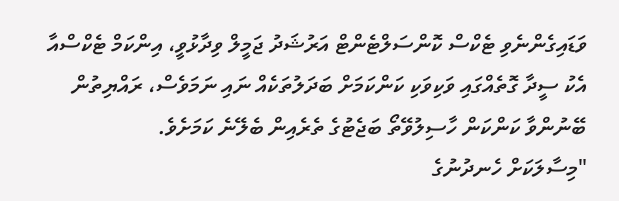ވަޑައިގެންނެވި ޓެކްސް ކޮންސަލްޓެންޓް އަރުޝަދު ޖަމީލް ވިދާޅުވީ، އިންކަމް ޓެކްސްއާ އެކު ސީދާ ގޮތެއްގައި ވަކިވަކި ކަންކަމަށް ބަދަލުތަކެއް ނައި ނަމަވެސް، ރައްޔިތުން ބޭނުންވާ ކަންކަން ހާސިލުވޭތޯ ބަޖެޓުގެ ތެރެއިން ބެލޭނެ ކަމަށެވެ.
"މިސާލަކަށް ހެނދުނުގެ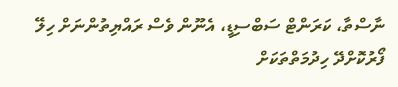ނާސްތާ، ކަރަންޓް ސަބްސިޑީ، އެނޫން ވެސް ރައްޔިތުންނަށް ހިލޭ ފޯރުކޮށްދޭ ހިދުމަތްތަކަށް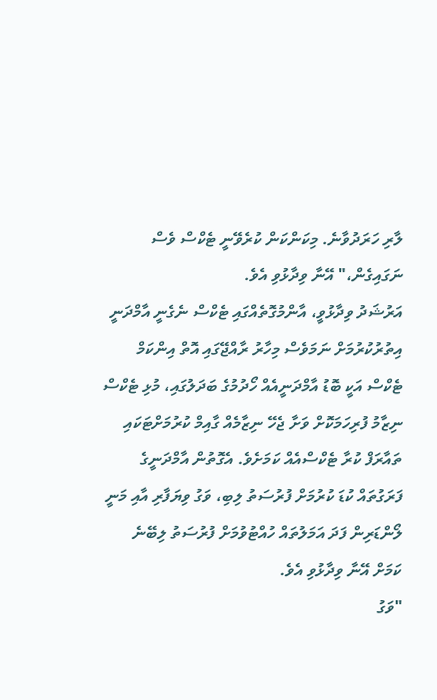ލާރި ހަރަދުވާނެ. މިކަންކަން ކުރެވޭނީ ޓެކްސް ވެސް ނަގައިގެން،" އޭނާ ވިދާޅުވި އެވެ.
އަރުޝަދު ވިދާޅުވީ، އާންމުގޮތެއްގައި ޓެކްސް ނެގެނީ އާމްދަނީ އިތުރުކުރުމަށް ނަމަވެސް މިހާރު ރާއްޖޭގައި އޮތް އިންކަމް ޓެކްސް އަކީ ބޮޑު އާމްދަނީއެއް ހޯދުމުގެ ބަދަލުގައި، މުޅި ޓެކްސް ނިޒާމު ފުރިހަމަކޮށް ވަށާ ޖެހޭ ނިޒާމެއް ގާއިމް ކުރުމަށްޓަކައި ތައާރަފް ކުރާ ޓެކްސްއެއް ކަމަށެވެ. އެގޮތުން އާމްދަނީގެ ފަރަގުތައް ކުޑަ ކުރުމަށް ފުރުސަތު ލިބި، ވަގު ވިޔަފާރި އާއި މަނީ ލޯންޑަރިން ފަދަ އަމަލުތައް ހުއްޓުވުމަށް ފުރުސަތު ލިބޭނެ ކަމަށް އޭނާ ވިދާޅުވި އެވެ.
"ވަގު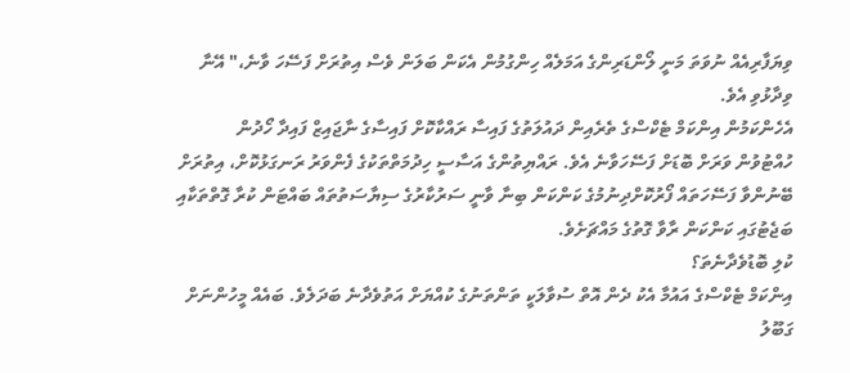ވިޔަފާރިއެއް ނުވަތަ މަނީ ލޯންޑަރިންގެ އަމަލެއް ހިންގުމުން އެކަން ބަލަން ވެސް އިތުރަށް ފަސޭހަ ވާނެ،" އޭނާ ވިދާޅުވި އެވެ.
އެހެންކަމުން އިންކަމް ޓެކްސްގެ ތެރެއިން ދައުލަތުގެ ފައިސާ ރައްކާކޮށް ފައިސާގެ ނާޖައިޒް ފައިދާ ހޯދުން ހުއްޓުވުން ވަރަށް ބޮޑަށް ފަސޭހަވާނެ އެވެ. ރައްޔިތުންގެ އަސާސީ ހިދުމަތްތަކުގެ ފެންވަރު ރަނގަޅުކޮށް، އިތުރަށް ބޭނުންވާ ފަސޭހަތައް ފޯރުކޮށްދިނުމުގެ ކަންކަން ބިނާ ވާނީ ސަރުކާރުގެ ސިޔާސަތުތައް ބައްޓަން ކުރާ ގޮތްތަކާއި ބަޖެޓުގައި ކަންކަން ރާވާ ގޮތުގެ މައްޗަށެވެ.
ކުލި ބޮޑުވެދާނެތަ؟
އިންކަމް ޓެކްސްގެ އައުމާ އެކު ދެން އޮތް ސުވާލަކީ ތަންތަނުގެ ކުއްޔަށް އަތުވެދާނެ ބަދަލެވެ. ބައެއް މީހުންނަށް ގަބޫލު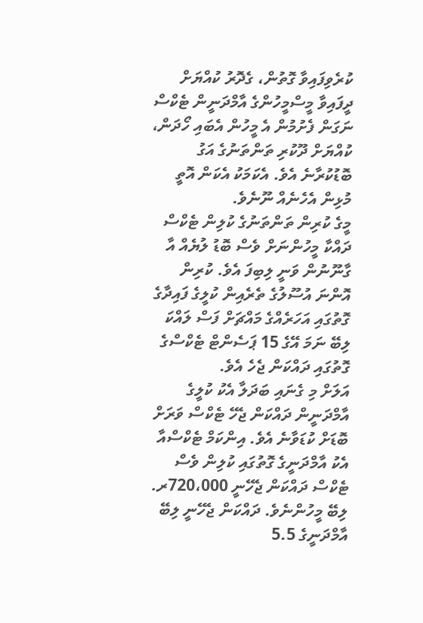ކުރެވިފައިވާ ގޮތުން، ގެދޮރު ކުއްޔަށް ދީފައިވާ މީސްމީހުންގެ އާމްދަނީން ޓެކްސް ނަގަން ފެށުމުން އެ މީހުން އެބައި ހޯދަން، ކުއްޔަށް ދޫކުރި ތަންތަނުގެ އަގު ބޮޑުކުރާނެ އެވެ. އެކަމަކު އެކަން އޮތީ މުޅިން އެހެނެއް ނޫނެވެ.
މީގެ ކުރިން ތަންތަނުގެ ކުލިން ޓެކްސް ދައްކާ މީހުންނަށް ވެސް ބޮޑު ލުޔެއް އާ ގާނޫނުން ވަނީ ލިބިފަ އެވެ. ކުރިން އޮންނަ އުސޫލުގެ ތެރެއިން ކުލީގެ ފައިދާގެ ގޮތުގައި އަހަރެއްގެ މައްޗަށް ފަސް ލައްކަ ލިބޭ ނަމަ އޭގެ 15 ޕަސެންޓް ޓެކްސްގެ ގޮތުގައި ދައްކަން ޖެހެ އެވެ.
އަލަށް މި ގެނައި ބަދަލާ އެކު ކުލީގެ އާމްދަނީން ދައްކަން ޖެހޭ ޓެކްސް ވަރަށް ބޮޑަށް ކުޑަވާނެ އެވެ. އިންކަމް ޓެކްސްއާ އެކު އާމްދަނީގެ ގޮތުގައި ކުލިން ވެސް ޓެކްސް ދައްކަން ޖެހޭނީ 720،000ރ. ލިބޭ މީހުންނެވެ. ދައްކަން ޖެހޭނީ ލިބޭ އާމްދަނީގެ 5.5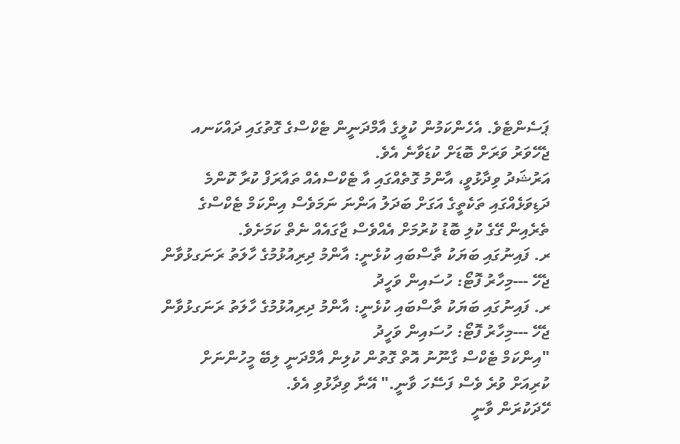ޕަސެންޓެވެ. އެހެންކަމުން ކުލީގެ އާމްދަނީން ޓެކްސްގެ ގޮތުގައި ދައްކަނއ ޖެހޭވަރު ވަރަށް ބޮޑަށް ކުޑަވާނެ އެވެ.
އަރުޝަދު ވިދާޅުވީ، އާންމު ގޮތެއްގައި އާ ޓެކްސްއެއް ތައާރަފް ކުރާ ކޮންމެ ދަޑިވަޅެއްގައި ތަކެތީގެ އަގަށް ބަދަލު އަންނަ ނަމަވެސް އިންކަމް ޓެކްސްގެ ތެރެއިން ގޭގެ ކުލި ބޮޑު ކުރުމަށް އެއްވެސް ޖާގައެއް ނެތް ކަމަށެވެ.
ރ. ފައިނުގައި ބަޔަކު ތާސްބައި ކުޅެނީ: އާންމު ދިރިއުޅުމުގެ ހާލަތު ރަނަގޅުވާން ޖެހޭ ---މިހާރު ފޮޓޯ: ހުސައިން ވަހީދު
ރ. ފައިނުގައި ބަޔަކު ތާސްބައި ކުޅެނީ: އާންމު ދިރިއުޅުމުގެ ހާލަތު ރަނަގޅުވާން ޖެހޭ ---މިހާރު ފޮޓޯ: ހުސައިން ވަހީދު
"އިންކަމް ޓެކްސް ގާނޫނު އޮތް ގޮތުން ކުލިން އާމްދަނީ ލިބޭ މީހުންނަށް ކުރިއަށް ވުރެ ވެސް ފަސޭހަ ވާނީ." އޭނާ ވިދާޅުވި އެވެ.
ހޭދަކުރަން ވާނީ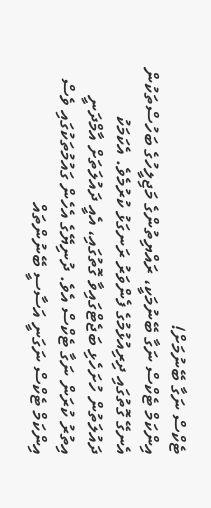ޓެކްސް ނަގާ ބޭނުމަށް!
އިންކަމް ޓެކްސް ނަގާ ބޭނުމަކީ، ރައްޔިތުންގެ މަޖިލީހުގެ ބަހުސްތަކުން އެނގޭ ގޮތުގައި ދިރިއުޅުމުގެ ފެންވަރު ރަނގަޅު ކުރުމެވެ. އެކަމަކު ދައުލަތުން ހުށަހެޅި ބަޖެޓްގައިވާ ގޮތުގައި، އެއީ ދައުލަތަށް އާމްދަނީ އިތުރު ކުރަން ނަގާ ޓެކްސް އެވެ. ދުނިޔޭގެ އެހެން ގައުމުތަކުގައި ވެސް އިންކަމް ޓެކްސް ނަގަނީ އަސާސީ ބޭނުންތައް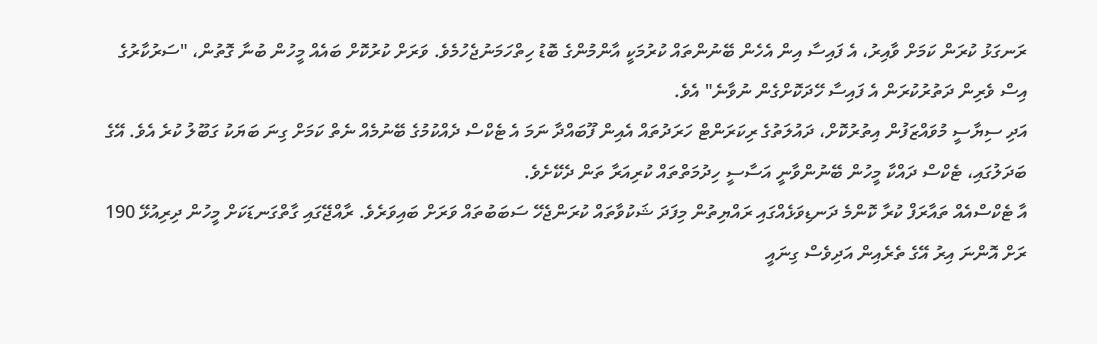ރަނގަޅު ކުރަން ކަމަށް ވާއިރު، އެ ފައިސާ އިން އެހެން ބޭނުންތައް ކުރުމަކީ އާންމުންގެ ބޮޑު ހިތްހަމަނުޖެހުމެވެ. ވަރަށް ކުރުކޮށް ބައެއް މީހުން ބުނާ ގޮތުން، "ސަރުކާރުގެ އިސް ވެރިން ދަތުރުކުރަން އެ ފައިސާ ހޭދަކޮށްގެން ނުވާނެ" އެވެ.
އަދި ސިޔާސީ މުވައްޒަފުން އިތުރުކޮށް، ދައުލަތުގެ ރިކަރަންޓް ހަރަދުތައް އެއިން ފޫބައްދާ ނަމަ އެ ޓެކްސް ދެއްކުމުގެ ބޭނުމެއް ނެތް ކަމަށް ގިނަ ބަޔަކު ގަބޫލު ކުރެ އެވެ. އޭގެ ބަދަލުގައި، ޓެކްސް ދައްކާ މީހުން ބޭނުންވާނީ އަސާސީ ހިދުމަތްތައް ކުރިއަރާ ތަން ދެކޭށެވެ.
އާ ޓެކްސްއެއް ތައާރަފް ކުރާ ކޮންމެ ދަނޑިވަޅެއްގައި ރައްޔިތުން މިފަދަ ޝަކުވާތައް ކުރަންޖެހޭ ސަބަބުތައް ވަރަށް ބައިވަރެވެ. ރާއްޖޭގައި ގާތްގަނޑަކަށް މީހުން ދިރިއުޅޭ 190 ރަށް އޮންނަ އިރު އޭގެ ތެރެއިން އަދިވެސް ގިނައީ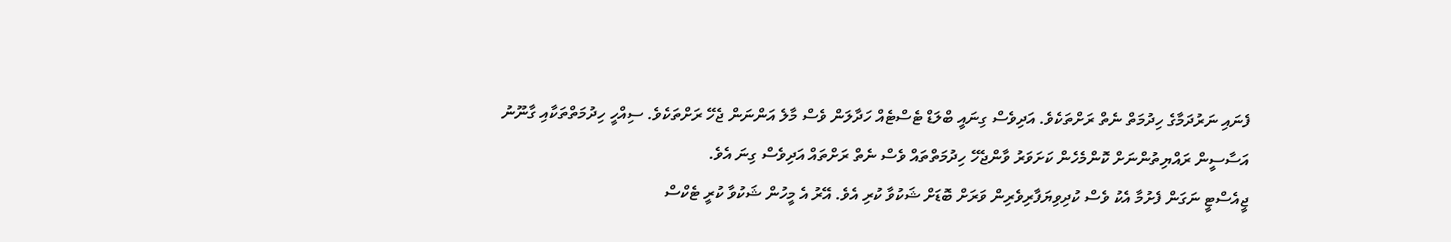ފެނައި ނަރުދަމާގެ ހިދުމަތް ނެތް ރަށްތަކެވެ. އަދިވެސް ގިނައީ ބްލަޑް ޓެސްޓެއް ހަދާލަން ވެސް މާލެ އަންނަން ޖެހޭ ރަށްތަކެވެ. ސިއްހީ ހިދުމަތްތަކާއި ގާނޫނު އަސާސީން ރައްޔިތުންނަށް ކޮންމެހެން ކަށަވަރު ވާންޖެހޭ ހިދުމަތްތައް ވެސް ނެތް ރަށްތައް އަދިވެސް ގިނަ އެވެ.
ޖީއެސްޓީ ނަގަން ފެށުމާ އެކު ވެސް ކުދިވިޔަފާރިވެރިން ވަރަށް ބޮޑަށް ޝަކުވާ ކުރި އެވެ. އޭރު އެ މީހުން ޝަކުވާ ކުރީ ޓެކްސް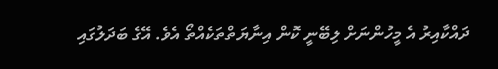ދައްކާއިރު އެ މީހުންނަށް ލިބޭނީ ކޮން އިނާޔަތްތަކެއްތޯ އެވެ. އޭގެ ބަދަލުގައި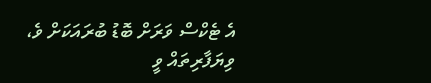އެ ޓެކްސް ވަރަށް ބޮޑު ބުރައަކަށް ވެ، ވިޔަފާރިތައް ވީ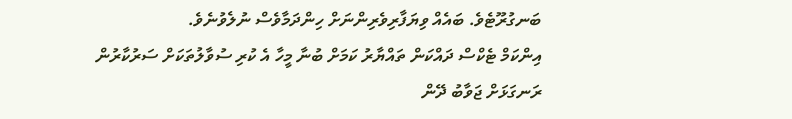ބަނގުރޫޓެވެ. ބައެއް ވިޔަފާރިވެރިންނަށް ހިންދަމާވެސް ނުލެވުނެވެ.
އިންކަމް ޓެކްސް ދައްކަން ތައްޔާރު ކަމަށް ބުނާ މީހާ އެ ކުރި ސުވާލުތަކަށް ސަރުކާރުން ރަނގަޅަށް ޖަވާބު ދޭން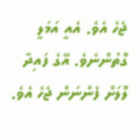ޖެހެ އެވެ. އެއީ އަމަލީ ގޮތުންނެވެ. އޭގެ ފައިދާ ލޮލަށް ފެންނަން ޖެހެ އެވެ.